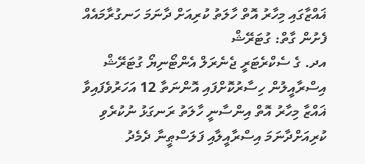ޣައްޒާގައި މިހާރު އޮތް ހާލަތު ކުރިއަށް ދާނަމަ ހަނގުރާމައެއް ފެށުން ގާތް: ގުޓަރޭޝް
އދ. ގެ ސެކްރެޓަރީ ޖެނެރަލް އެންޓޯނިޔޯ ގުޓަރޭޝް
އިސްރާއީލުން ހިސާރުކޮށްފައި އޮންނަތާ 12 އަހަރުވެފައިވާ ޣައްޒާ މިހާރު އޮތް އިންސާނީ ހާލަތު ރަނގަޅު ނުކުރެވި ކުރިއަށްދާނަމަ އިސްރާއީލާއި ފަލަސްޠީނާ ދެމެދު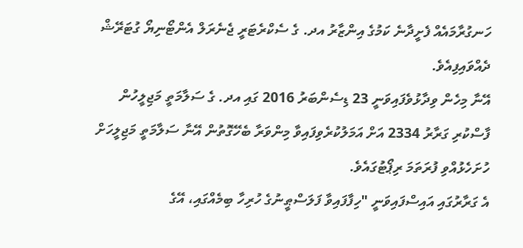ހަނގުރާމައެއް ފެށީދާނެ ކަމުގެ އިންޒާރު އދ. ގެ ސެކްރެޓަރީ ޖެނެރަލް އެންޓޯނިޔޯ ގުޓަރޭޝް ދެއްވައިފިއެވެ.
އޭނާ މިހެން ވިދާޅުވެފައިވަނީ 23 ޑިސެންބަރު 2016 ގައި އދ. ގެ ސަލާމަތީ މަޖިލީހުން ފާސްކުރި ގަރާރު 2334 އަށް އަމަލުކުރެވިފައިވާ މިންވަރާ ބެހޭގޮތުން އޭނާ ސަލާމަތީ މަޖިލީހަށް ހުށަހެޅުއްވި ފުރަތަމަ ރިޕޯޓުގައެވެ.
އެ ގަރާރުގައި އައިސްފައިވަނީ "ހިފާފައިވާ ފަލަސްޠީނުގެ ހުރިހާ ބިމެއްގައި، އޭގެ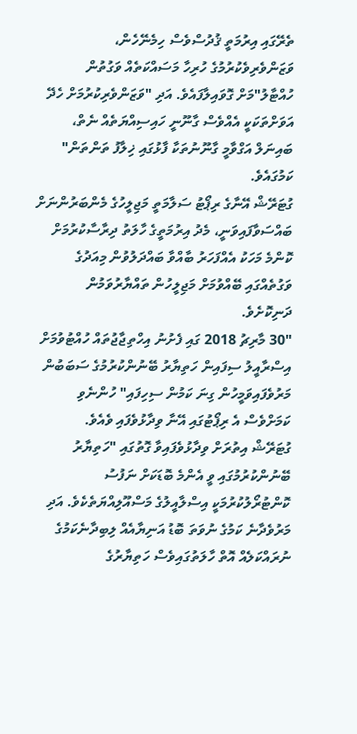ތެރޭގައި އިރުމަތީ ޤުދުސްވެސް ހިމެނޭހެން، ވަޒަންވެރިވެކުރުމުގެ ހުރިހާ މަސައްކަތެއް ވަގުތުން ހުއްޓާލު"މަށް ގޮވައިލާފައެވެ. އަދި "ވަޒަންވެރިކުރުމަށް ހެދޭ އަވަށްތަކަކީ އެއްވެސް ގާނޫނީ ހައިސިއްޔަތެއް ނެތް، ބައިނަލް އަގްވާމީ ގާނޫނުތަކާ ފާޅުގައި ޚިލާފު ތަންތަން" ކަމުގައެވެ.
ގުޓަރޭޝް އޭނާގެ ރިޕޯޓު ސަލާމަތީ މަޖިލީހުގެ މެންބަރުންނަށް ބައްސަވާފައިވަނީ، މެދު އިރުމަތީގެ ހާލަތު ދިރާސާކުރުމަށް ކޮންމެ މަހަކު އެއްފަހަރު ބާއްވާ ބައްދަލުވުން މިއަދުގެ ވަގުތެއްގައި ބޭއްވުމަށް މަޖިލީހުން ތައްޔާރުވަމުން ދަނިކޮށެވެ.
"30 މާރިޗު 2018 ގައި ފެށުނު އިހްތިޖާޖުތައް ހުއްޓުވުމަށް އިސްރާއީލު ސިފައިން ހަތިޔާރު ބޭނުންކުރުމުގެ ސަބަބުން މަރުވެފައިވަމީހުން ގިނަ ކަމުން ސިހިފައި" ހުންނެވި ކަމަށްވެސް އެ ރިޕޯޓުގައި އޭނާ ވިދާޅުވެފައި ވެއެވެ.
ގުޓަރޭޝް އިތުރަށް ވިދާޅުވެފައިވާ ގޮތުގައި "ހަތިޔާރު ބޭނުންކުރުމުގައި ވީ އެންމެ ބޮޑަކަށް ނަފުސު ކޮންޓުރޯލުކުރުމަކީ އިސްލާއީލުގެ މަސްއޫލިއްޔަތެކެވެ. އަދި މަރުވެދާނެ ކަމުގެ ނުވަތަ ބޮޑު އަނިޔާއެއް ލިބިދާނެކަމުގެ ނުރައްކަލެއް އޮތް ހާލަތުގައިވެސް ހަތިޔާރުގެ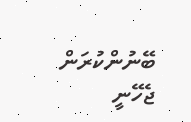ބޭނުންކުރަން ޖެހޭނީ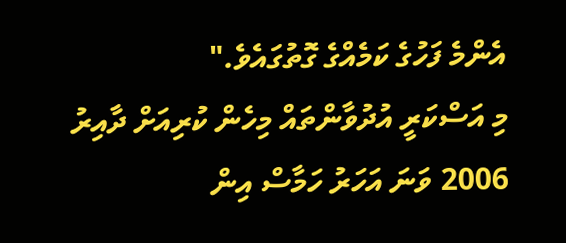އެންމެ ފަހުގެ ކަމެއްގެ ގޮތުގައެވެ."
މި އަސްކަރީ އުދުވާންތައް މިހެން ކުރިއަށް ދާއިރު 2006 ވަނަ އަހަރު ހަމާސް އިން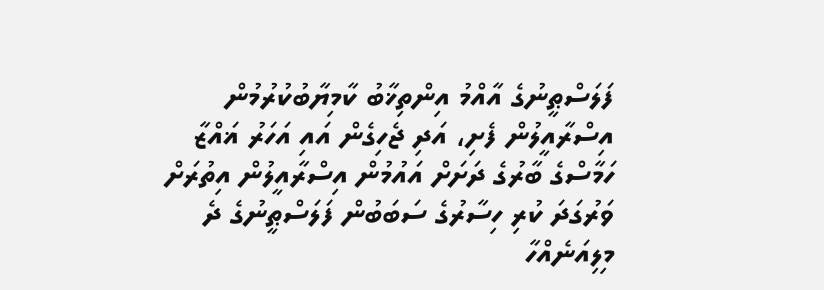ފަލަސްޠީނުގެ އާއްމު އިންތިޚާބު ކާމިޔާބުކުރުމުން އިސްރާއީލުން ފެށި، އަދި ޖެހިގެން އައި އަހަރު ޣައްޒާ ހަމާސްގެ ބާރުގެ ދަށަށް އައުމުން އިސްރާއީލުން އިތުރަށް ވަރުގަދަ ކުރި ހިސާރުގެ ސަބަބުން ފަލަސްޠީނުގެ ދެ މިލިއަނެއްހާ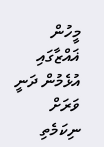މީހުން ޣައްޒާގައި އުޅެމުން ދަނީ ވަރަށް ނިކަމެތި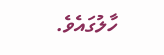ހާލުގައެވެ.